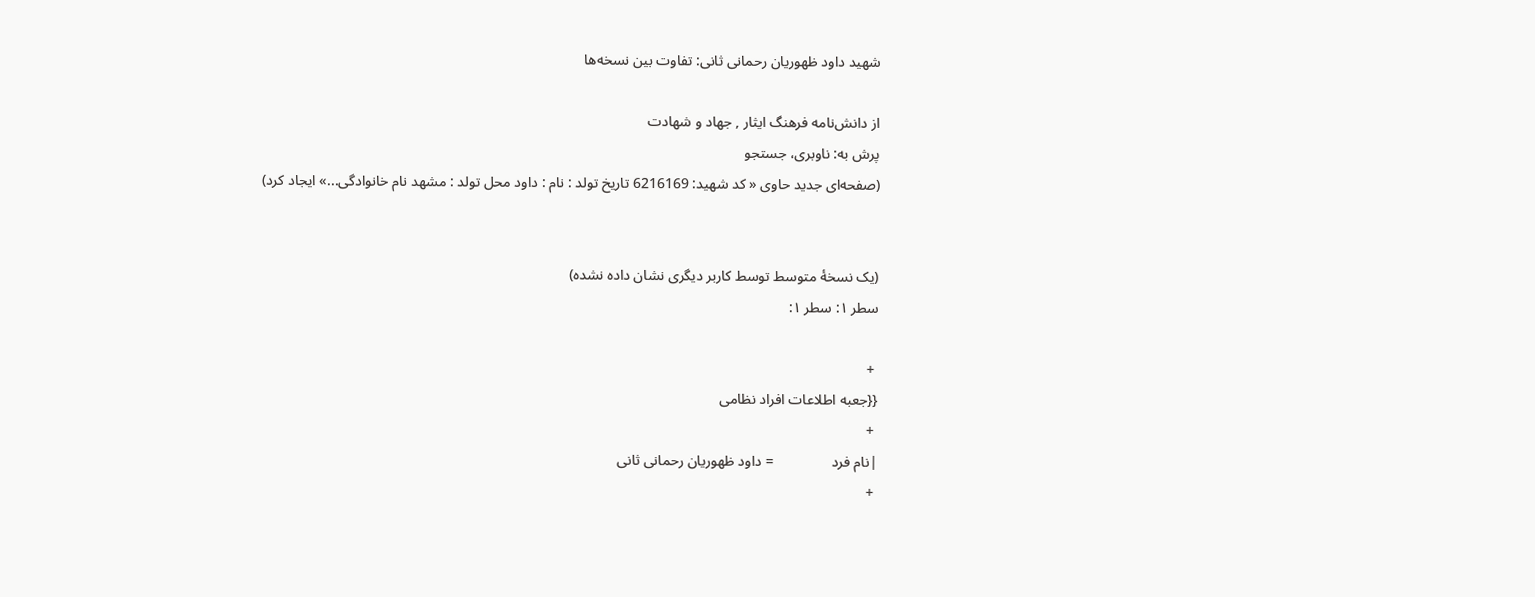شهید داود ظهوریان رحمانی ثانی: تفاوت بین نسخه‌ها

از دانش‌نامه فرهنگ ایثار , جهاد و شهادت
پرش به: ناوبری، جستجو
(صفحه‌ای جدید حاوی « کد شهید: 6216169 تاریخ تولد : نام : داود محل تولد : مشهد نام خانوادگی...» ایجاد کرد)


(یک نسخهٔ متوسط توسط کاربر دیگری نشان داده نشده)
سطر ۱: سطر ۱:

 +
{{جعبه اطلاعات افراد نظامی
 +
|نام فرد                = داود ظهوریان رحمانی ثانی
 +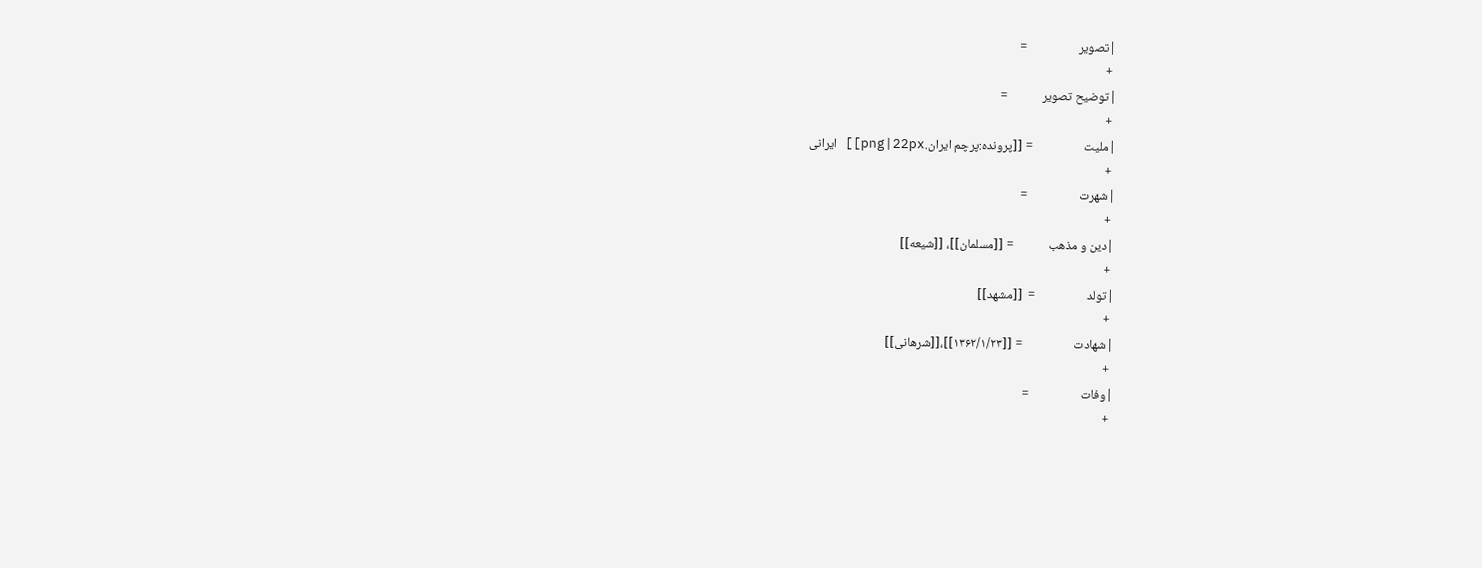|تصویر                  =
 +
|توضیح تصویر            =
 +
|ملیت                  = [[پرونده:پرچم ایران.png|22px]] ایرانی
 +
|شهرت                  =
 +
|دین و مذهب            = [[مسلمان]]، [[شیعه]]
 +
|تولد                  =  [[مشهد]]
 +
|شهادت                  = [[۱۳۶۲/۱/۲۳]]،[[شرهانی]]
 +
|وفات                  =
 +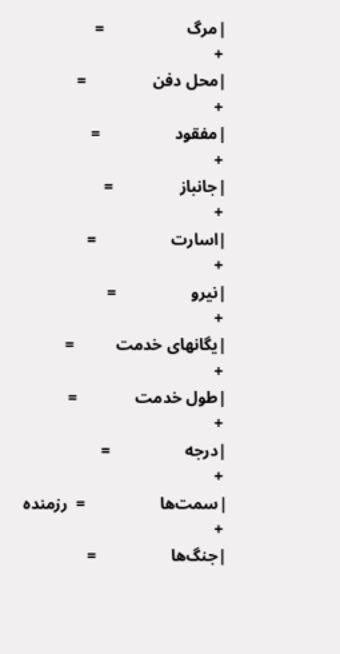|مرگ                    =
 +
|محل دفن                =
 +
|مفقود                  =
 +
|جانباز                =
 +
|اسارت                  =
 +
|نیرو                  =
 +
|یگانهای خدمت          =
 +
|طول خدمت              =
 +
|درجه                  =
 +
|سمت‌ها                  =  رزمنده
 +
|جنگ‌‌ها                  =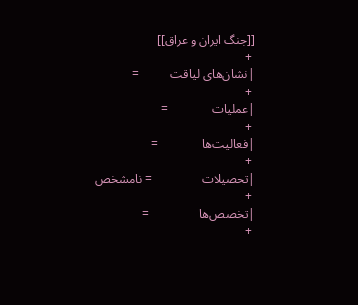[[جنگ ایران و عراق]]
 +
|نشان‌های لیاقت          =
 +
|عملیات‌              =
 +
|فعالیت‌ها              =
 +
|تحصیلات                = نامشخص
 +
|تخصص‌ها                =
 +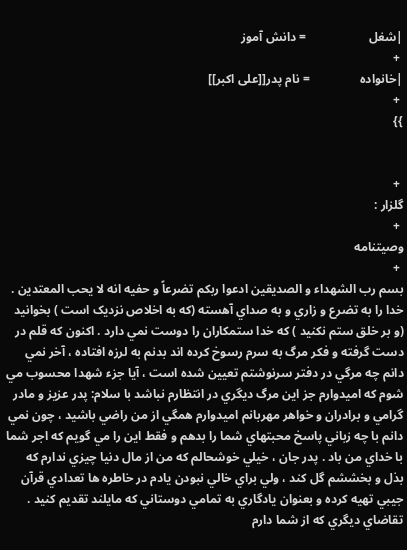|شغل                    = دانش آموز
 +
|خانواده                = نام پدر[[علی اکبر]]
 +
}}


 +
گلزار :
 +
وصیتنامه
 +
بسم رب الشهداء و الصديقين ادعوا ربکم تضرعاً و حفيه انه لا يحب المعتدين . خدا را به تضرع و زاري و به صداي آهسته (که به اخلاص نزديک است ) بخوانيد (و بر خلق ستم نکنيد ) که خدا ستمکاران را دوست نمي دارد . اکنون که قلم در دست گرفته و فکر مرگ به سرم رسوخ کرده اند بدنم به لرزه افتاده ، آخر نمي دانم چه مرگي در دفتر سرنوشتم تعيين شده است ، آيا جزء شهدا محسوب مي شوم که اميدوارم جز اين مرگ ديگري در انتظارم نباشد با سلام: پدر عزيز و مادر گرامي و برادران و خواهر مهربانم اميدوارم همگي از من راضي باشيد ، چون نمي دانم با چه زباني پاسخ محبتهاي شما را بدهم و فقط اين را مي گويم که اجر شما با خداي من باد . پدر جان ، خيلي خوشحالم که من از مال دنيا چيزي ندارم که بذل و بخششم گل کند ، ولي براي خالي نبودن يادم در خاطره ها تعدادي قرآن جيبي تهيه کرده و بعنوان يادگاري به تمامي دوستاني که مايلند تقديم کنيد . تقاضاي ديگري که از شما دارم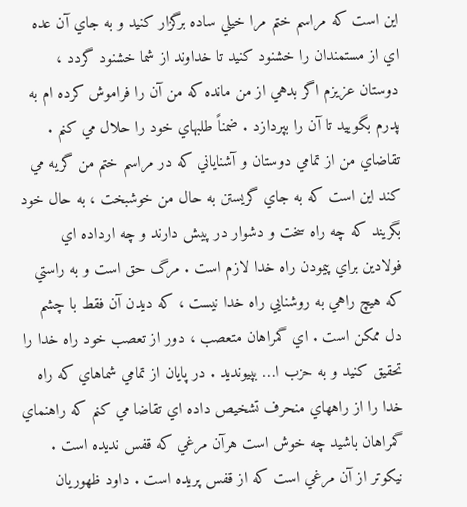اين است که مراسم ختم مرا خيلي ساده برگزار کنيد و به جاي آن عده اي از مستمندان را خشنود کنيد تا خداوند از شما خشنود گردد ، دوستان عزيزم اگر بدهي از من مانده که من آن را فراموش کرده ام به پدرم بگوييد تا آن را بپردازد . ضمناً طلبهاي خود را حلال مي کنم . تقاضاي من از تمامي دوستان و آشناياني که در مراسم ختم من گريه مي کند اين است که به جاي گريستن به حال من خوشبخت ، به حال خود بگريند که چه راه سخت و دشوار در پيش دارند و چه ارداده اي فولادين براي پيمودن راه خدا لازم است . مرگ حق است و به راستي که هيچ راهي به روشنايي راه خدا نيست ، که ديدن آن فقط با چشم دل ممکن است . اي گمراهان متعصب ، دور از تعصب خود راه خدا را تحقيق کنيد و به حزب ا… بپيونديد . در پايان از تمامي شماهاي که راه خدا را از راههاي منحرف تشخيص داده اي تقاضا مي کنم که راهنماي گمراهان باشيد چه خوش است هرآن مرغي که قفس نديده است . نيکوتر از آن مرغي است که از قفس پريده است . داود ظهوريان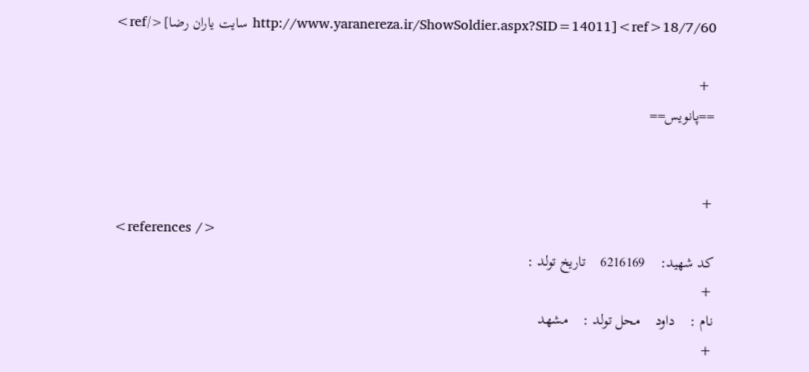18/7/60<ref>[http://www.yaranereza.ir/ShowSoldier.aspx?SID=14011 سایت یاران رضا]</ref>

 +
==پانویس==


+
<references />
کد شهید:    6216169    تاریخ تولد :
+
نام :    داود    محل تولد :    مشهد
+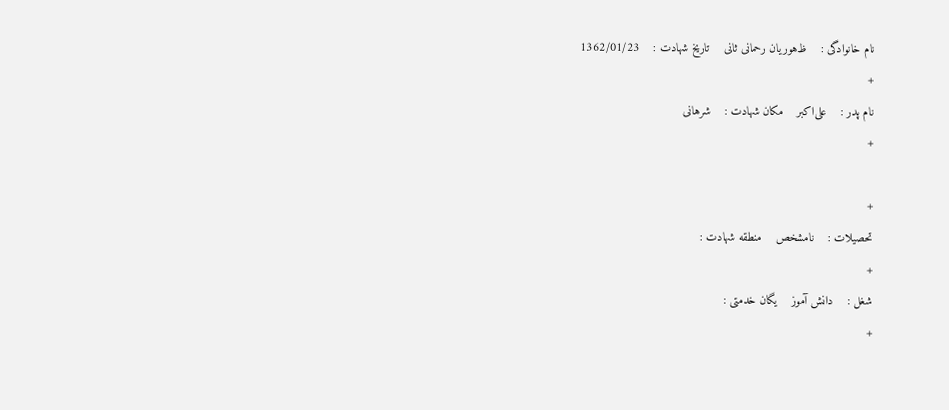نام خانوادگی :    ظ‌هوریان ‌رحمانی ‌ثانی    تاریخ شهادت :    1362/01/23
+
نام پدر :    علی‌اکبر    مکان شهادت :    شرهانی
+

+
تحصیلات :    نامشخص    منطقه شهادت :
+
شغل :    دانش آموز    یگان خدمتی :
+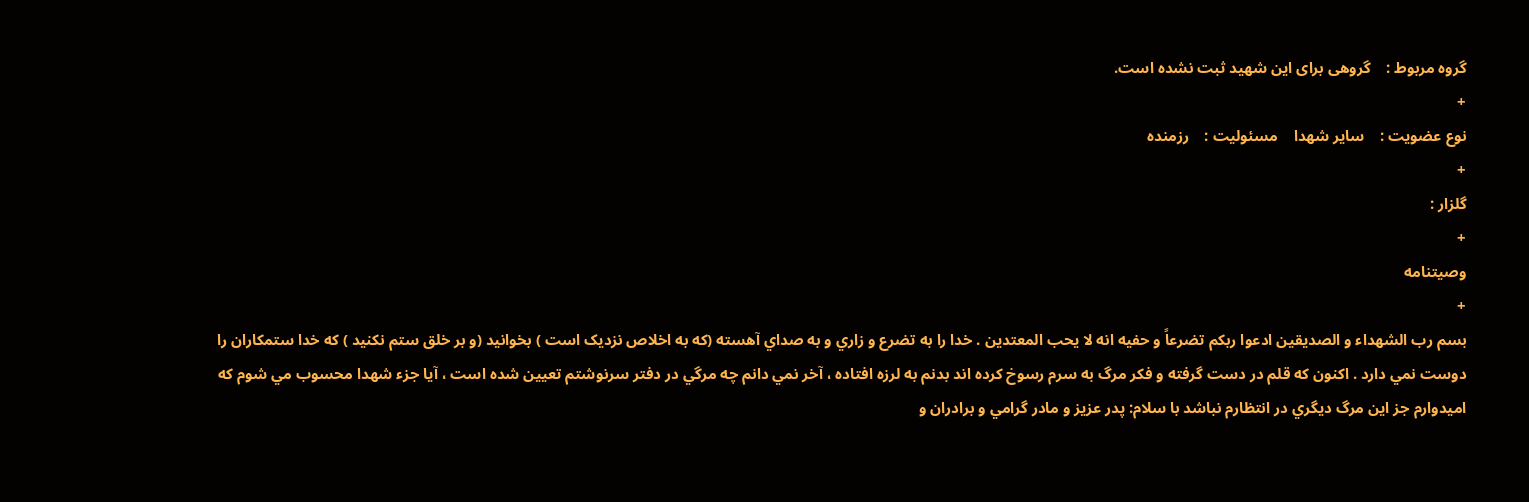گروه مربوط :    گروهی برای این شهید ثبت نشده است.
+
نوع عضویت :    سایر شهدا    مسئولیت :    رزمنده‌
+
گلزار :
+
وصیتنامه
+
بسم رب الشهداء و الصديقين ادعوا ربکم تضرعاً و حفيه انه لا يحب المعتدين . خدا را به تضرع و زاري و به صداي آهسته (که به اخلاص نزديک است ) بخوانيد (و بر خلق ستم نکنيد ) که خدا ستمکاران را دوست نمي دارد . اکنون که قلم در دست گرفته و فکر مرگ به سرم رسوخ کرده اند بدنم به لرزه افتاده ، آخر نمي دانم چه مرگي در دفتر سرنوشتم تعيين شده است ، آيا جزء شهدا محسوب مي شوم که اميدوارم جز اين مرگ ديگري در انتظارم نباشد با سلام: پدر عزيز و مادر گرامي و برادران و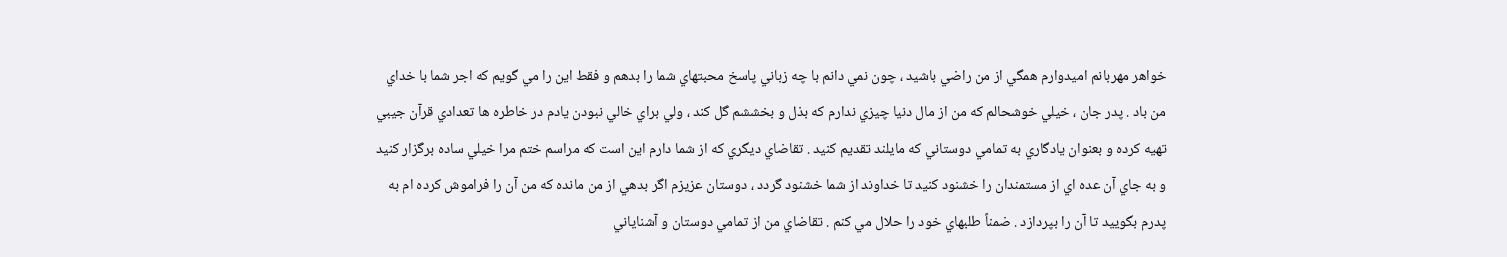خواهر مهربانم اميدوارم همگي از من راضي باشيد ، چون نمي دانم با چه زباني پاسخ محبتهاي شما را بدهم و فقط اين را مي گويم که اجر شما با خداي من باد . پدر جان ، خيلي خوشحالم که من از مال دنيا چيزي ندارم که بذل و بخششم گل کند ، ولي براي خالي نبودن يادم در خاطره ها تعدادي قرآن جيبي تهيه کرده و بعنوان يادگاري به تمامي دوستاني که مايلند تقديم کنيد . تقاضاي ديگري که از شما دارم اين است که مراسم ختم مرا خيلي ساده برگزار کنيد و به جاي آن عده اي از مستمندان را خشنود کنيد تا خداوند از شما خشنود گردد ، دوستان عزيزم اگر بدهي از من مانده که من آن را فراموش کرده ام به پدرم بگوييد تا آن را بپردازد . ضمناً طلبهاي خود را حلال مي کنم . تقاضاي من از تمامي دوستان و آشناياني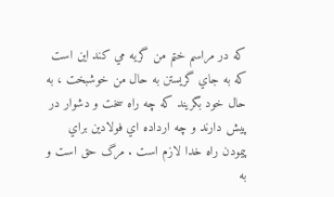که در مراسم ختم من گريه مي کند اين است که به جاي گريستن به حال من خوشبخت ، به حال خود بگريند که چه راه سخت و دشوار در پيش دارند و چه ارداده اي فولادين براي پيمودن راه خدا لازم است . مرگ حق است و به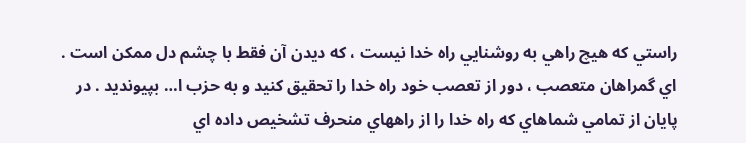راستي که هيچ راهي به روشنايي راه خدا نيست ، که ديدن آن فقط با چشم دل ممکن است . اي گمراهان متعصب ، دور از تعصب خود راه خدا را تحقيق کنيد و به حزب ا… بپيونديد . در پايان از تمامي شماهاي که راه خدا را از راههاي منحرف تشخيص داده اي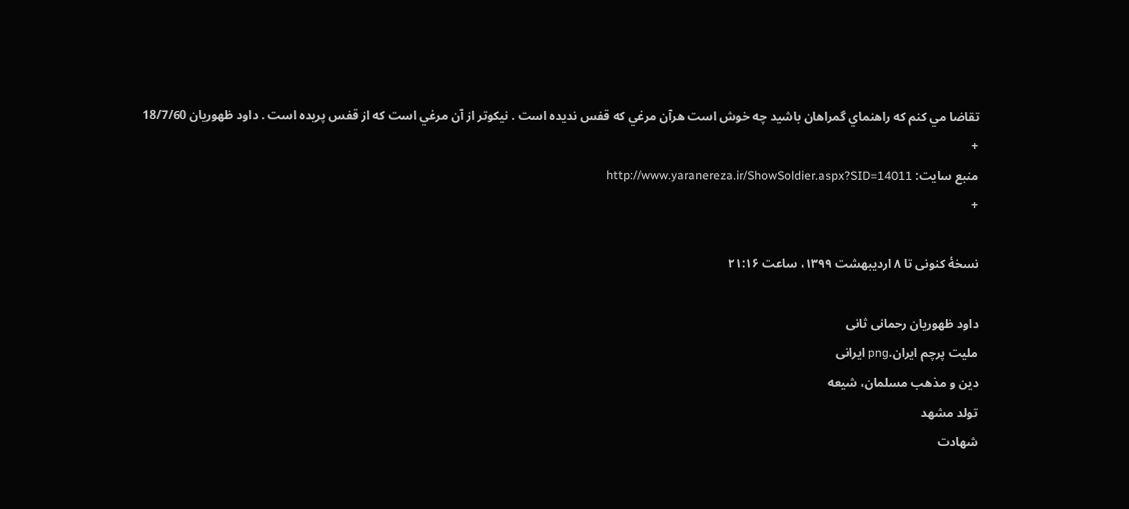تقاضا مي کنم که راهنماي گمراهان باشيد چه خوش است هرآن مرغي که قفس نديده است . نيکوتر از آن مرغي است که از قفس پريده است . داود ظهوريان 18/7/60
+
منبع سایت: http://www.yaranereza.ir/ShowSoldier.aspx?SID=14011
+

نسخهٔ کنونی تا ۸ اردیبهشت ۱۳۹۹، ساعت ۲۱:۱۶

داود ظهوریان رحمانی ثانی
ملیت پرچم ایران.png ایرانی
دین و مذهب مسلمان، شیعه
تولد مشهد
شهادت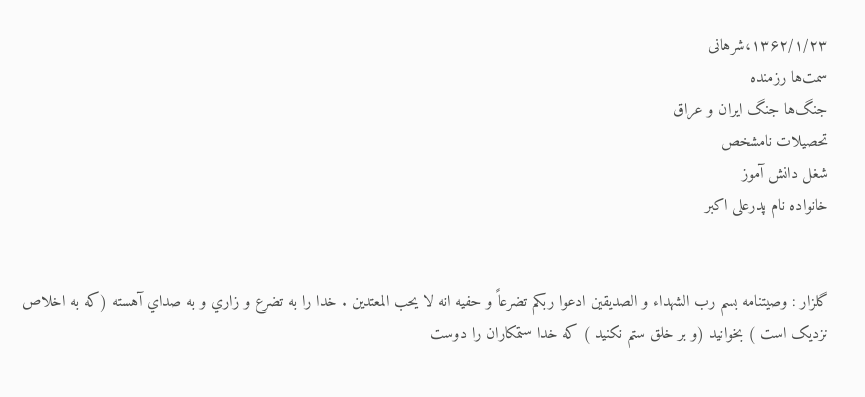۱۳۶۲/۱/۲۳،شرهانی
سمت‌ها رزمنده
جنگ‌‌ها جنگ ایران و عراق
تحصیلات نامشخص
شغل دانش آموز
خانواده نام پدرعلی اکبر


گلزار : وصیتنامه بسم رب الشهداء و الصديقين ادعوا ربکم تضرعاً و حفيه انه لا يحب المعتدين . خدا را به تضرع و زاري و به صداي آهسته (که به اخلاص نزديک است ) بخوانيد (و بر خلق ستم نکنيد ) که خدا ستمکاران را دوست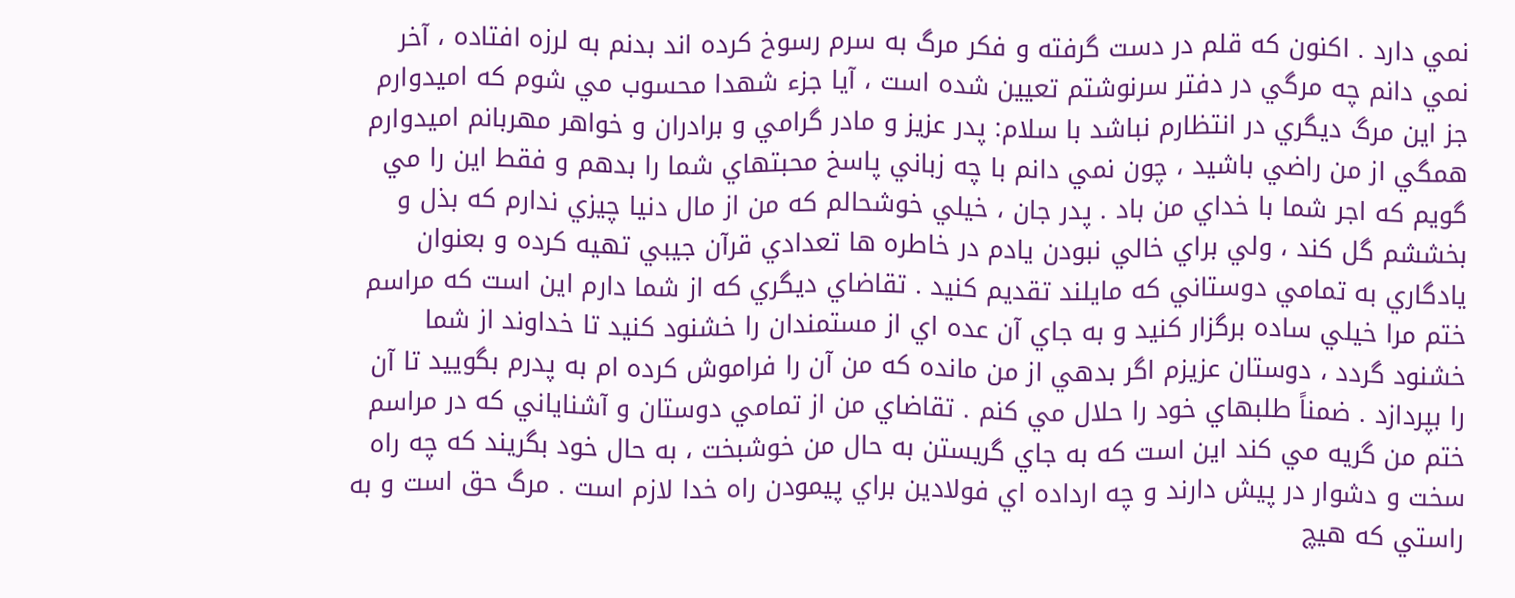نمي دارد . اکنون که قلم در دست گرفته و فکر مرگ به سرم رسوخ کرده اند بدنم به لرزه افتاده ، آخر نمي دانم چه مرگي در دفتر سرنوشتم تعيين شده است ، آيا جزء شهدا محسوب مي شوم که اميدوارم جز اين مرگ ديگري در انتظارم نباشد با سلام: پدر عزيز و مادر گرامي و برادران و خواهر مهربانم اميدوارم همگي از من راضي باشيد ، چون نمي دانم با چه زباني پاسخ محبتهاي شما را بدهم و فقط اين را مي گويم که اجر شما با خداي من باد . پدر جان ، خيلي خوشحالم که من از مال دنيا چيزي ندارم که بذل و بخششم گل کند ، ولي براي خالي نبودن يادم در خاطره ها تعدادي قرآن جيبي تهيه کرده و بعنوان يادگاري به تمامي دوستاني که مايلند تقديم کنيد . تقاضاي ديگري که از شما دارم اين است که مراسم ختم مرا خيلي ساده برگزار کنيد و به جاي آن عده اي از مستمندان را خشنود کنيد تا خداوند از شما خشنود گردد ، دوستان عزيزم اگر بدهي از من مانده که من آن را فراموش کرده ام به پدرم بگوييد تا آن را بپردازد . ضمناً طلبهاي خود را حلال مي کنم . تقاضاي من از تمامي دوستان و آشناياني که در مراسم ختم من گريه مي کند اين است که به جاي گريستن به حال من خوشبخت ، به حال خود بگريند که چه راه سخت و دشوار در پيش دارند و چه ارداده اي فولادين براي پيمودن راه خدا لازم است . مرگ حق است و به راستي که هيچ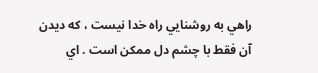راهي به روشنايي راه خدا نيست ، که ديدن آن فقط با چشم دل ممکن است . اي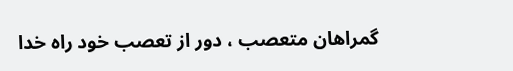گمراهان متعصب ، دور از تعصب خود راه خدا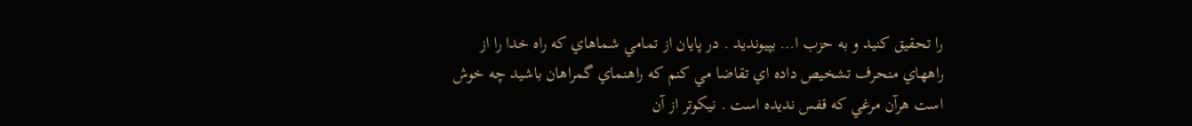را تحقيق کنيد و به حزب ا… بپيونديد . در پايان از تمامي شماهاي که راه خدا را از راههاي منحرف تشخيص داده اي تقاضا مي کنم که راهنماي گمراهان باشيد چه خوش است هرآن مرغي که قفس نديده است . نيکوتر از آن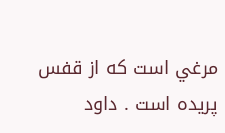مرغي است که از قفس پريده است . داود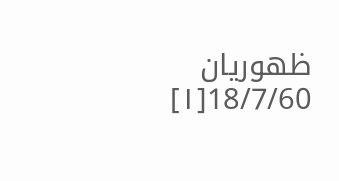ظهوريان 18/7/60[۱]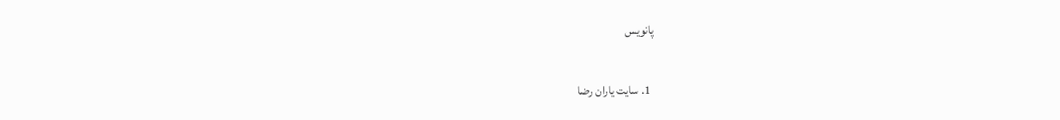پانویس

  1. سایت یاران رضا